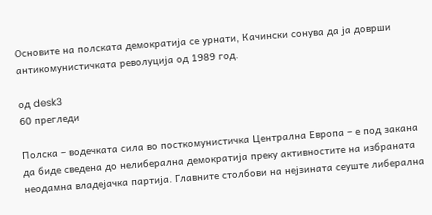Основите на полската демократија се урнати, Качински сонува да ја доврши антикомунистичката револуција од 1989 год.

од desk3
60 прегледи

Полска – водечката сила во посткомунистичка Централна Европа – е под закана да биде сведена до нелиберална демократија преку активностите на избраната неодамна владејачка партија. Главните столбови на нејзината сеуште либерална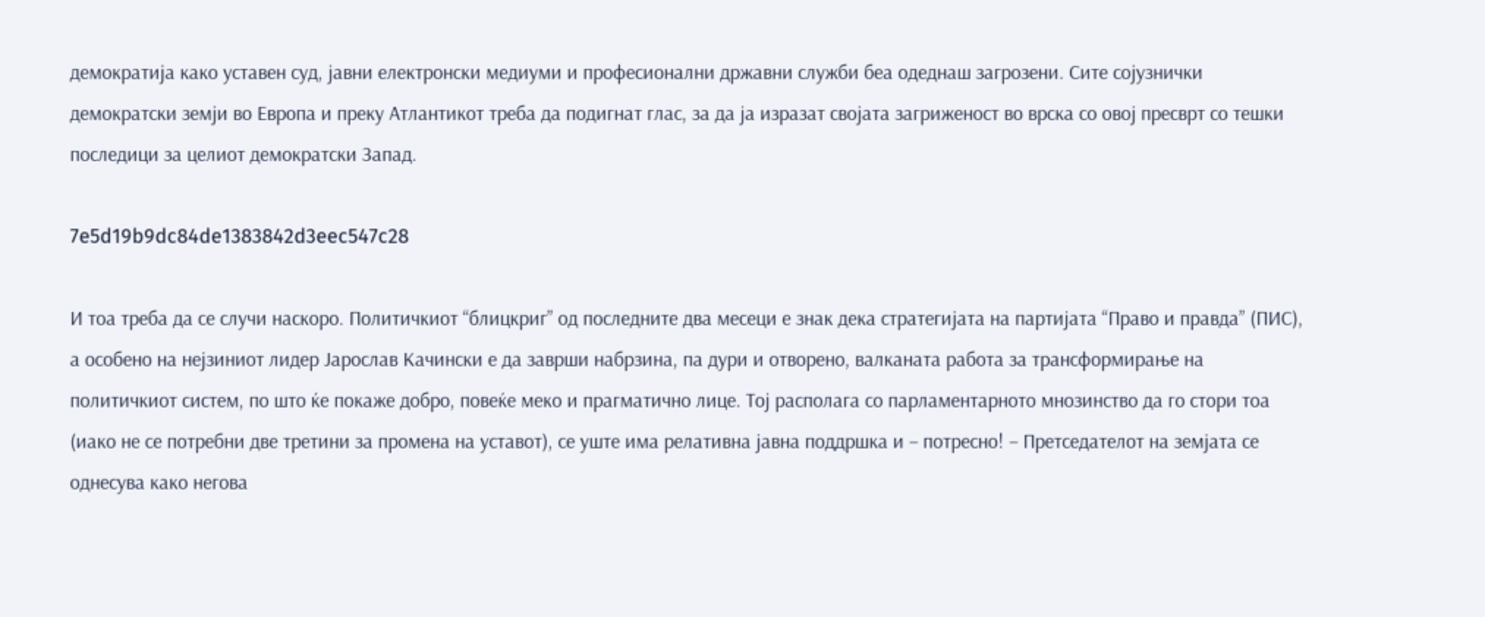демократија како уставен суд, јавни електронски медиуми и професионални државни служби беа одеднаш загрозени. Сите сојузнички демократски земји во Европа и преку Атлантикот треба да подигнат глас, за да ја изразат својата загриженост во врска со овој пресврт со тешки последици за целиот демократски Запад.

7e5d19b9dc84de1383842d3eec547c28

И тоа треба да се случи наскоро. Политичкиот “блицкриг” од последните два месеци е знак дека стратегијата на партијата “Право и правда” (ПИС), а особено на нејзиниот лидер Јарослав Качински е да заврши набрзина, па дури и отворено, валканата работа за трансформирање на политичкиот систем, по што ќе покаже добро, повеќе меко и прагматично лице. Тој располага со парламентарното мнозинство да го стори тоа (иако не се потребни две третини за промена на уставот), се уште има релативна јавна поддршка и – потресно! – Претседателот на земјата се однесува како негова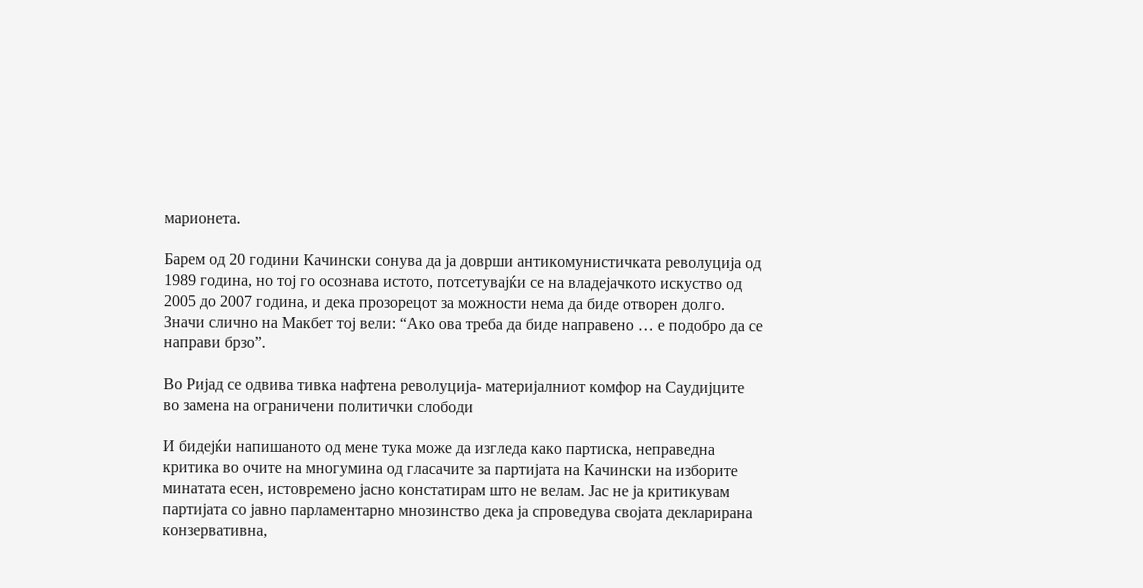марионета.

Барем од 20 години Качински сонува да ја доврши антикомунистичката револуција од 1989 година, но тој го осознава истото, потсетувајќи се на владејачкото искуство од 2005 до 2007 година, и дека прозорецот за можности нема да биде отворен долго. Значи слично на Макбет тој вели: “Ако ова треба да биде направено … е подобро да се направи брзо”.

Во Ријад се одвива тивка нафтена револуција- материјалниот комфор на Саудијците во замена на ограничени политички слободи

И бидејќи напишаното од мене тука може да изгледа како партиска, неправедна критика во очите на многумина од гласачите за партијата на Качински на изборите минатата есен, истовремено јасно констатирам што не велам. Јас не ја критикувам партијата со јавно парламентарно мнозинство дека ја спроведува својата декларирана конзервативна,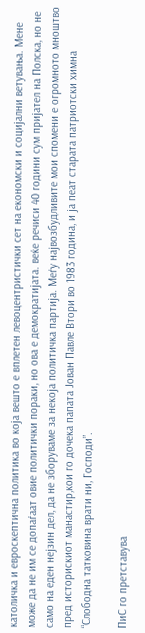католичка и евроскептична политика во која вешто е вплетен левоцентристички сет на економски и социјални ветувања. Мене може да не им се допаѓаат овие политички пораки, но ова е демократијата. веќе речиси 40 години сум пријател на Полска, но не само на еден нејзин дел, да не зборуваме за некоја политичка партија. Меѓу највозбудливите мои спомени е огромното мноштво пред историскиот манастир,кои го дочека папата Јован Павле Втори во 1983 година, и ја пеат старата патриотски химна “Слободна татковина врати ни, Господи”.

ПиС го претставува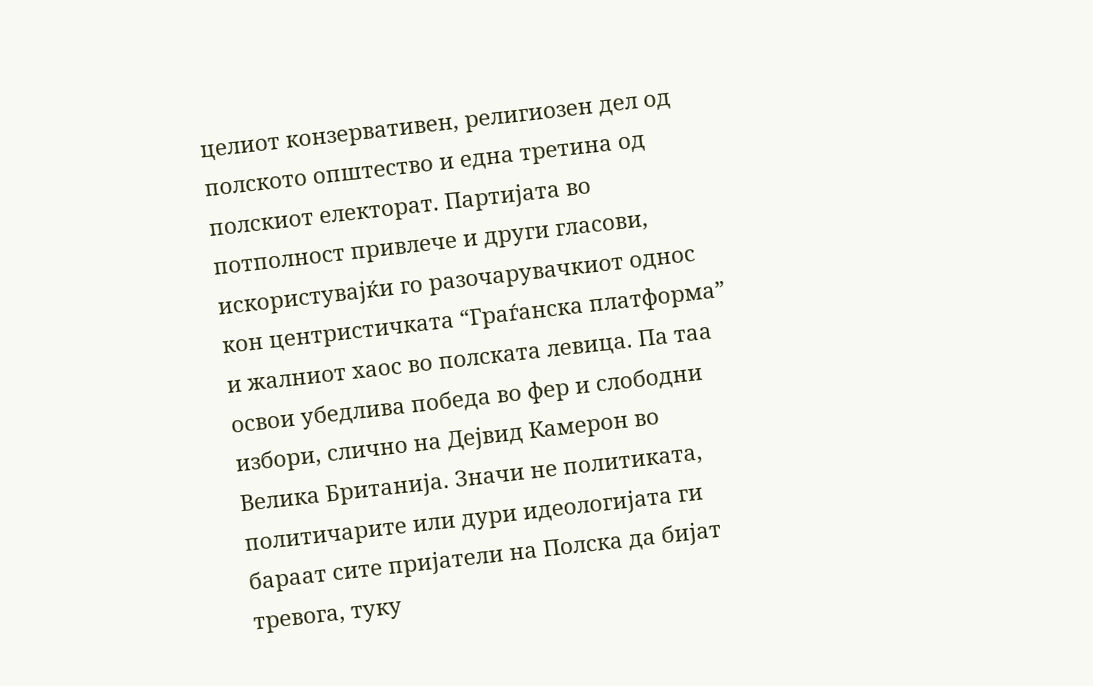целиот конзервативен, религиозен дел од полското општество и една третина од полскиот електорат. Партијата во потполност привлече и други гласови, искористувајќи го разочарувачкиот однос кон центристичката “Граѓанска платформа” и жалниот хаос во полската левица. Па таа освои убедлива победа во фер и слободни избори, слично на Дејвид Камерон во Велика Британија. Значи не политиката, политичарите или дури идеологијата ги бараат сите пријатели на Полска да бијат тревога, туку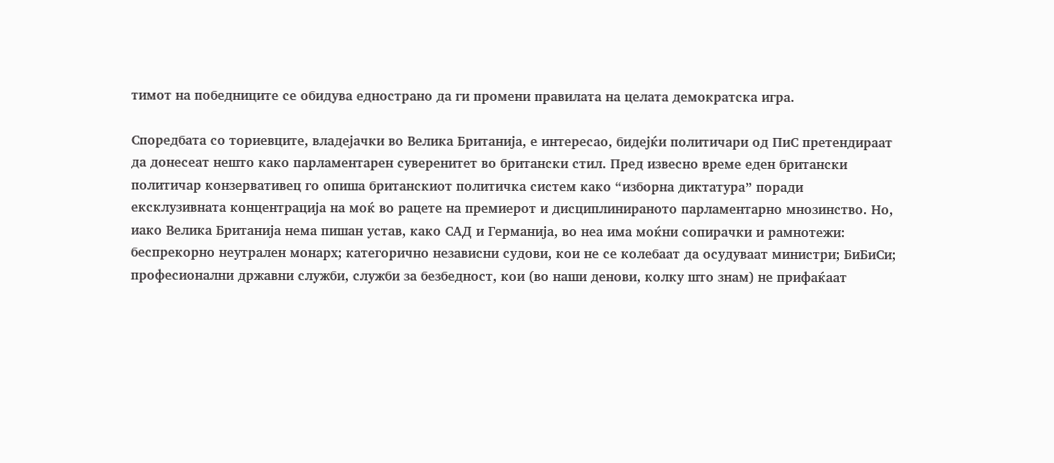тимот на победниците се обидува еднострано да ги промени правилата на целата демократска игра.

Споредбата со ториевците, владејачки во Велика Британија, е интересао, бидејќи политичари од ПиС претендираат да донесеат нешто како парламентарен суверенитет во британски стил. Пред извесно време еден британски политичар конзервативец го опиша британскиот политичка систем како “изборна диктатура” поради ексклузивната концентрација на моќ во рацете на премиерот и дисциплинираното парламентарно мнозинство. Но, иако Велика Британија нема пишан устав, како САД и Германија, во неа има моќни сопирачки и рамнотежи: беспрекорно неутрален монарх; категорично независни судови, кои не се колебаат да осудуваат министри; БиБиСи; професионални државни служби, служби за безбедност, кои (во наши денови, колку што знам) не прифаќаат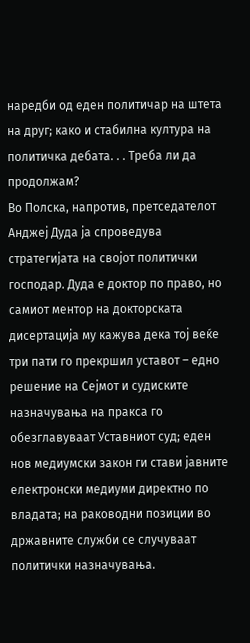наредби од еден политичар на штета на друг; како и стабилна култура на политичка дебата. . . Треба ли да продолжам?
Во Полска, напротив, претседателот Анджеј Дуда ја спроведува стратегијата на својот политички господар. Дуда е доктор по право, но самиот ментор на докторската дисертација му кажува дека тој веќе три пати го прекршил уставот – едно решение на Сејмот и судиските назначувања на пракса го обезглавуваат Уставниот суд; еден нов медиумски закон ги стави јавните електронски медиуми директно по владата; на раководни позиции во државните служби се случуваат политички назначувања.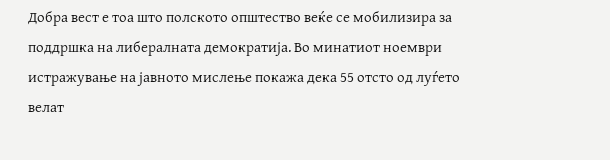Добра вест е тоа што полското општество веќе се мобилизира за поддршка на либералната демократија. Во минатиот ноември истражување на јавното мислење покажа дека 55 отсто од луѓето велат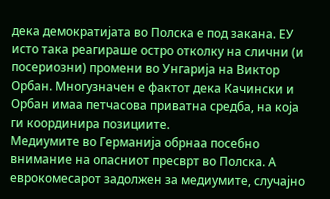дека демократијата во Полска е под закана. ЕУ исто така реагираше остро отколку на слични (и посериозни) промени во Унгарија на Виктор Орбан. Многузначен е фактот дека Качински и Орбан имаа петчасова приватна средба, на која ги координира позициите.
Медиумите во Германија обрнаа посебно внимание на опасниот пресврт во Полска. А еврокомесарот задолжен за медиумите, случајно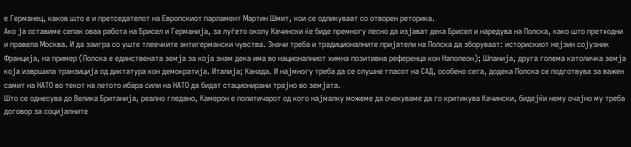е Германец, каков што е и претседателот на Европскиот парламент Мартин Шмит, кои се одликуваат со отворен реторика.
Ако ја оставиме сепак оваа работа на Брисел и Германија, за луѓето околу Качински ќе биде премногу лесно да изјават дека Брисел и наредува на Полска, како што претходни и правела Москва. И да заигра со уште тлеечките антигермански чувства. Значи треба и традиционалните пријатели на Полска да зборуваат: историскиот нејзин сојузник Франција, на пример (Полска е единствената земја за која знам дека има во националниот химна позитивна референца кон Наполеон); Шпанија, друга голема католичка земја која извршила транзиција од диктатура кон демократија. Италија; Канада. И најмногу треба да се слушне гласот на САД, особено сега, додека Полска се подготвува за важен самит на НАТО во текот на летото ибара сили на НАТО да бидат стационирани трајно во земјата.
Што се однесува до Велика Британија, реално гледано, Камерон е политичарот од кого најмалку можеме да очекуваме да го критикува Качински, бидејќи нему очајно му треба договор за социјалните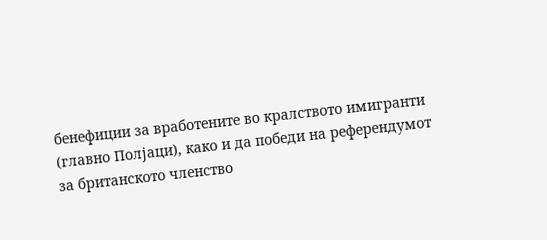бенефиции за вработените во кралството имигранти (главно Полјаци), како и да победи на референдумот за британското членство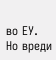во ЕУ. Но вреди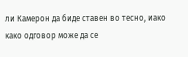ли Камерон да биде ставен во тесно, иако како одговор може да се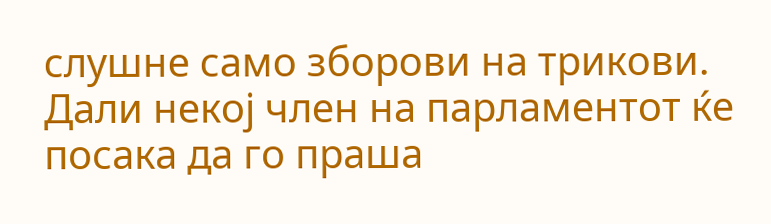слушне само зборови на трикови. Дали некој член на парламентот ќе посака да го праша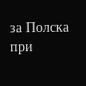за Полска при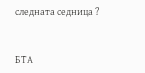следната седница ?



БТА